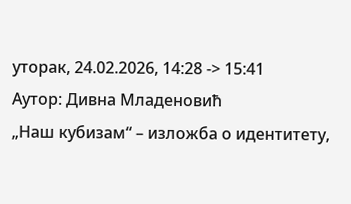уторак, 24.02.2026, 14:28 -> 15:41
Аутор: Дивна Младеновић
„Наш кубизам“ – изложба о идентитету,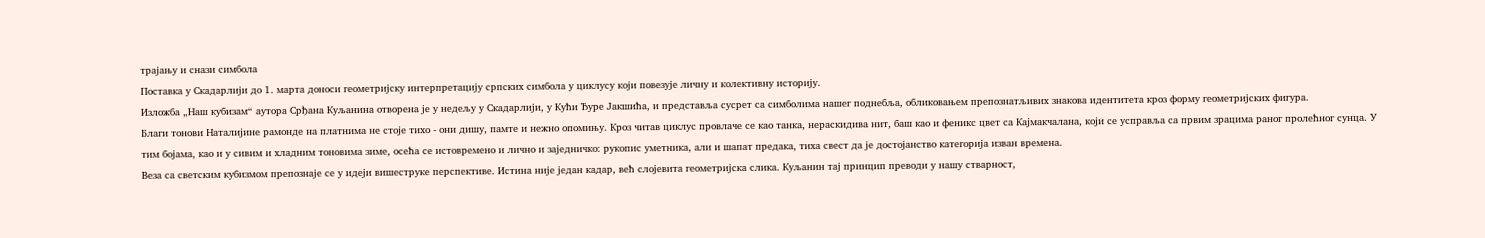трајању и снази симбола
Поставка у Скадарлији до 1. марта доноси геометријску интерпретацију српских симбола у циклусу који повезује личну и колективну историју.
Изложба „Наш кубизам“ аутора Срђана Куљанина отворена је у недељу у Скадарлији, у Кући Ђуре Јакшића, и представља сусрет са симболима нашег поднебља, обликовањем препознатљивих знакова идентитета кроз форму геометријских фигура.
Благи тонови Наталијине рамонде на платнима не стоје тихо - они дишу, памте и нежно опомињу. Кроз читав циклус провлаче се као танка, нераскидива нит, баш као и феникс цвет са Кајмакчалана, који се усправља са првим зрацима раног пролећног сунца. У тим бојама, као и у сивим и хладним тоновима зиме, осећа се истовремено и лично и заједничко: рукопис уметника, али и шапат предака, тиха свест да је достојанство категорија изван времена.
Веза са светским кубизмом препознаје се у идеји вишеструке перспективе. Истина није један кадар, већ слојевита геометријска слика. Куљанин тај принцип преводи у нашу стварност,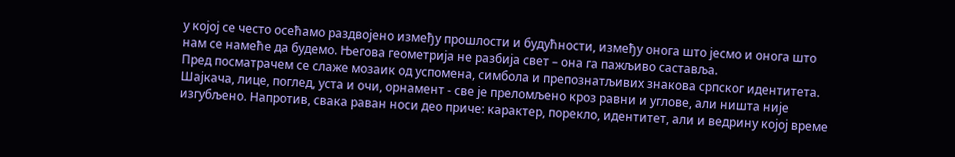у којој се често осећамо раздвојено између прошлости и будућности, између онога што јесмо и онога што нам се намеће да будемо. Његова геометрија не разбија свет – она га пажљиво саставља.
Пред посматрачем се слаже мозаик од успомена, симбола и препознатљивих знакова српског идентитета. Шајкача, лице, поглед, уста и очи, орнамент - све је преломљено кроз равни и углове, али ништа није изгубљено. Напротив, свака раван носи део приче: карактер, порекло, идентитет, али и ведрину којој време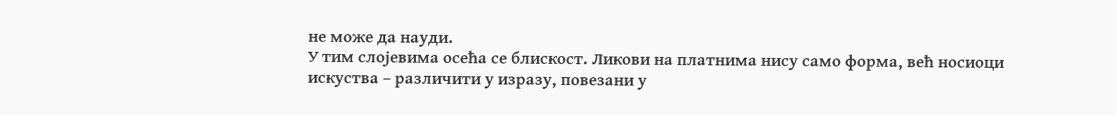не може да науди.
У тим слојевима осећа се блискост. Ликови на платнима нису само форма, већ носиоци искуства – различити у изразу, повезани у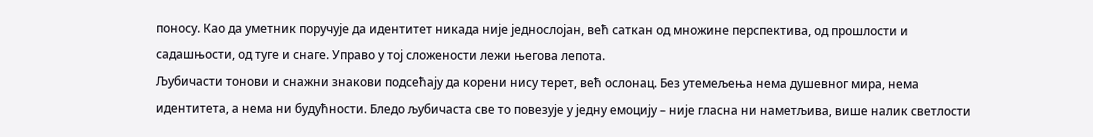поносу. Као да уметник поручује да идентитет никада није једнослојан, већ саткан од множине перспектива, од прошлости и садашњости, од туге и снаге. Управо у тој сложености лежи његова лепота.
Љубичасти тонови и снажни знакови подсећају да корени нису терет, већ ослонац. Без утемељења нема душевног мира, нема идентитета, а нема ни будућности. Бледо љубичаста све то повезује у једну емоцију – није гласна ни наметљива, више налик светлости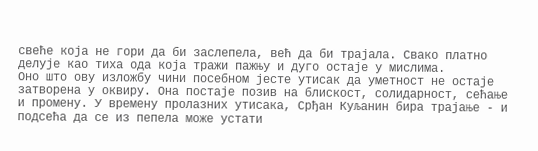свеће која не гори да би заслепела, већ да би трајала. Свако платно делује као тиха ода која тражи пажњу и дуго остаје у мислима.
Оно што ову изложбу чини посебном јесте утисак да уметност не остаје затворена у оквиру. Она постаје позив на блискост, солидарност, сећање и промену. У времену пролазних утисака, Срђан Куљанин бира трајање - и подсећа да се из пепела може устати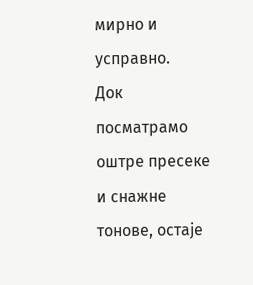мирно и усправно.
Док посматрамо оштре пресеке и снажне тонове, остаје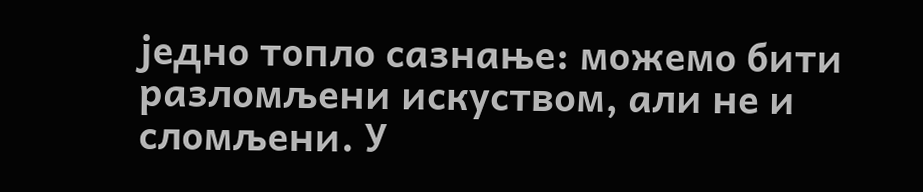једно топло сазнање: можемо бити разломљени искуством, али не и сломљени. У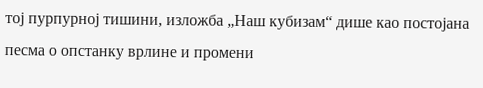тој пурпурној тишини, изложба „Наш кубизам“ дише као постојана песма о опстанку врлине и промени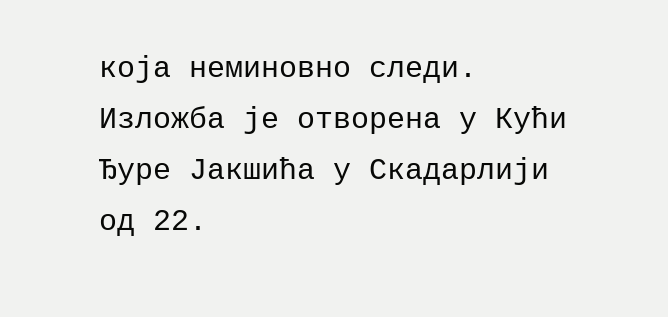која неминовно следи.
Изложба је отворена у Кући Ђуре Јакшића у Скадарлији од 22.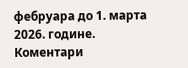фебруара до 1. марта 2026. године.
Коментари